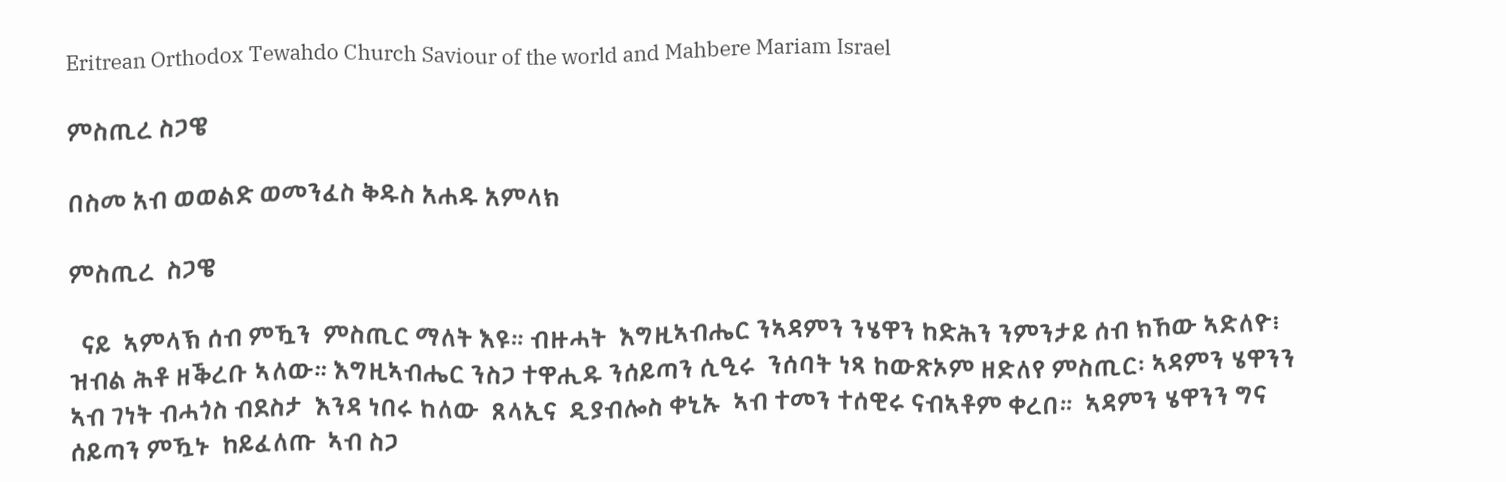Eritrean Orthodox Tewahdo Church Saviour of the world and Mahbere Mariam Israel

ምስጢረ ስጋዌ

በስመ አብ ወወልድ ወመንፈስ ቅዱስ አሐዱ አምላክ

ምስጢረ  ስጋዌ

  ናይ  ኣምላኽ ሰብ ምዃን  ምስጢር ማለት እዩ። ብዙሓት  እግዚኣብሔር ንኣዳምን ንሄዋን ከድሕን ንምንታይ ሰብ ክኸው ኣድለዮ፧ ዝብል ሕቶ ዘቕረቡ ኣለው። እግዚኣብሔር ንስጋ ተዋሒዱ ንሰይጣን ሲዒሩ  ንሰባት ነጻ ከውጽኦም ዘድለየ ምስጢር፡ ኣዳምን ሄዋንን ኣብ ገነት ብሓጎስ ብደስታ  እንዳ ነበሩ ከለው  ጸላኢና  ዲያብሎስ ቀኒኡ  ኣብ ተመን ተሰዊሩ ናብኣቶም ቀረበ።  ኣዳምን ሄዋንን ግና ሰይጣን ምዃኑ  ከይፈለጡ  ኣብ ስጋ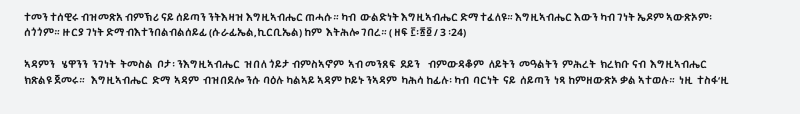ተመን ተሰዊሩ ብዝመጽአ ብምኽሪ ናይ ሰይጣን ንትእዛዝ እግዚኣብሔር ጠሓሱ። ካብ  ውልድነት እግዚኣብሔር ድማ ተፈለዩ። እግዚኣብሔር እውን ካብ ገነት ኤዶም ኣውጽኦም፡ ሰጎጎም። ዙርያ ገነት ድማ ብእተንበልብልሰይፊ (ሱራፊኤል,ኪርቢኤል) ከም  እትሕሎ ገበረ። ( ዘፍ ፫፡፳፬ / 3 ፡24)

ኣዳምን   ሄዋንን  ንገነት  ትመስል  ቦታ፡ ንእግዚኣብሔር  ዝበለ ጎይታ ብምስኣኖም  ኣብ መንጸፍ  ደይን    ብምውዳቆም  ለይትን  መዓልትን  ምሕረት  ክረክቡ ናብ  እግዚኣብሔር ክጽልዩ ጀመሩ።   እግዚኣብሔር  ድማ  ኣዳም  ብዝበደሎ ንሱ ባዕሉ ካልኣይ ኣዳም ኮይኑ ንኣዳም  ካሕሳ ከፊሉ፡ ካብ  ባርነት  ናይ  ሰይጣን  ነጻ ከምዘውጽኦ ቃል ኣተወሉ።  ነዚ  ተስፋ‘ዚ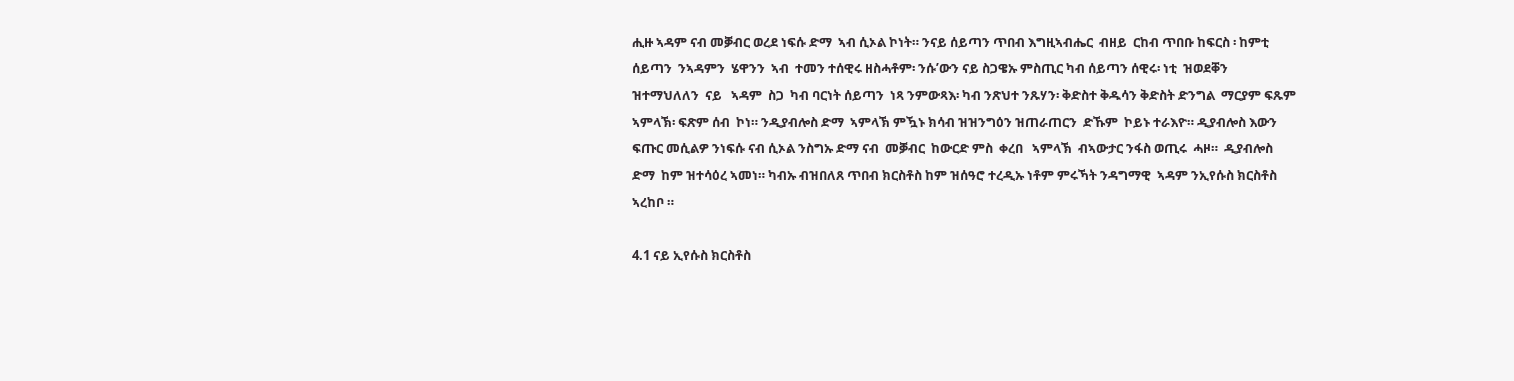ሒዙ ኣዳም ናብ መቓብር ወረደ ነፍሱ ድማ  ኣብ ሲኦል ኮነት። ንናይ ሰይጣን ጥበብ እግዚኣብሔር  ብዘይ  ርከብ ጥበቡ ከፍርስ ፡ ከምቲ ሰይጣን  ንኣዳምን  ሄዋንን  ኣብ  ተመን ተሰዊሩ ዘስሓቶም፡ ንሱ’ውን ናይ ስጋዌኡ ምስጢር ካብ ሰይጣን ሰዊሩ፡ ነቲ  ዝወደቐን  ዝተማህለለን  ናይ   ኣዳም  ስጋ  ካብ ባርነት ሰይጣን  ነጻ ንምውጻእ፡ ካብ ንጽህተ ንጹሃን፡ ቅድስተ ቅዱሳን ቅድስት ድንግል  ማርያም ፍጹም ኣምላኽ፡ ፍጽም ሰብ  ኮነ። ንዲያብሎስ ድማ  ኣምላኽ ምዃኑ ክሳብ ዝዝንግዕን ዝጠራጠርን  ድኹም  ኮይኑ ተራእዮ። ዲያብሎስ እውን ፍጡር መሲልዎ ንነፍሱ ናብ ሲኦል ንስግኡ ድማ ናብ  መቓብር  ከውርድ ምስ  ቀረበ   ኣምላኽ  ብኣውታር ንፋስ ወጢሩ  ሓዞ።  ዲያብሎስ ድማ  ከም ዝተሳዕረ ኣመነ። ካብኡ ብዝበለጸ ጥበብ ክርስቶስ ከም ዝሰዓሮ ተረዲኡ ነቶም ምሩኻት ንዳግማዊ  ኣዳም ንኢየሱስ ክርስቶስ  ኣረከቦ ።

4.1 ናይ ኢየሱስ ክርስቶስ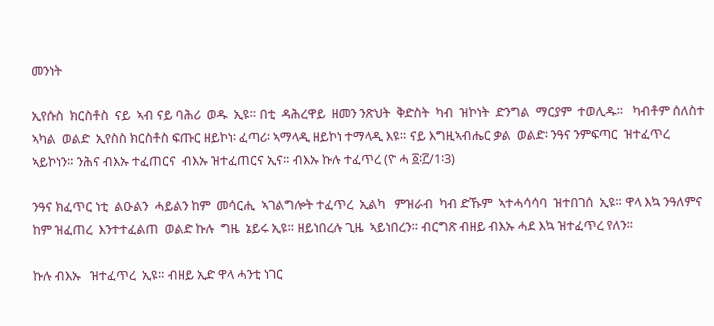መንነት

ኢየሱስ  ክርስቶስ  ናይ  ኣብ ናይ ባሕሪ  ወዱ  ኢዩ። በቲ  ዳሕረዋይ  ዘመን ንጽህት  ቅድስት  ካብ  ዝኮነት  ድንግል  ማርያም  ተወሊዱ።   ካብቶም ሰለስተ  ኣካል  ወልድ  ኢየስስ ክርስቶስ ፍጡር ዘይኮነ፡ ፈጣሪ፡ ኣማላዲ ዘይኮነ ተማላዲ እዩ። ናይ እግዚኣብሔር ቃል  ወልድ፡ ንዓና ንምፍጣር  ዝተፈጥረ  ኣይኮነን። ንሕና ብእኡ ተፈጠርና  ብእኡ ዝተፈጠርና ኢና። ብእኡ ኩሉ ተፈጥረ (ዮ ሓ ፩፡፫/1፡3)

ንዓና ክፈጥር ነቲ  ልዑልን  ሓይልን ከም  መሳርሒ  ኣገልግሎት ተፈጥረ  ኢልካ   ምዝራብ  ካብ ድኹም  ኣተሓሳሳባ  ዝተበገሰ  ኢዩ። ዋላ እኳ ንዓለምና ከም ዝፈጠረ  እንተተፈልጠ  ወልድ ኩሉ  ግዜ  ኔይሩ ኢዩ። ዘይነበረሉ ጊዜ  ኣይነበረን። ብርግጽ ብዘይ ብእኡ ሓደ እኳ ዝተፈጥረ የለን።

ኩሉ ብእኡ   ዝተፈጥረ  ኢዩ። ብዘይ ኢድ ዋላ ሓንቲ ነገር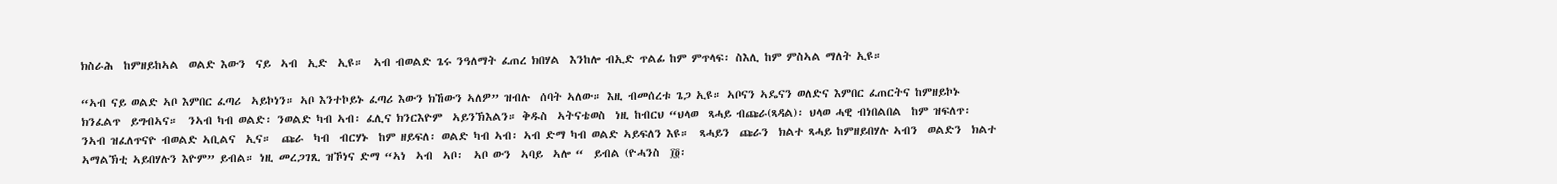ክስራሕ  ከምዘይከኣል  ወልድ እውን  ናይ  ኣብ  ኢድ  ኢዩ።  ኣብ ብወልድ ጌሩ ንዓለማት ፈጠረ ክበሃል  እንከሎ ብኢድ ጥልፊ ከም ምጥላፍ፡ ስእሊ ከም ምስኣል ማለት ኢዩ።

“ኣብ ናይ ወልድ ኣቦ እምበር ፈጣሪ  ኣይኮነን። ኣቦ እንተኮይኑ ፈጣሪ እውን ክኸውን ኣለዎ” ዝብሉ  ሰባት ኣለው። እዚ ብመሰረቱ ጌጋ ኢዩ። ኣቦናን ኣዴናን ወለድና እምበር ፈጠርትና ከምዘይኮኑ ክንፈልጥ  ይግብኣና።  ንኣብ ካብ ወልድ፡ ንወልድ ካብ ኣብ፡ ፈሊና ክንርእዮም  ኣይንኽእልን። ቅዱስ  ኣትናቴወስ  ነዚ ከብርህ “ህላወ  ጻሓይ ብጩራ(ጻዳል)፡ ህላወ ሓዊ ብነበልበል  ከም ዝፍለጥ፡ ንኣብ ዝፈለጥናዮ ብወልድ ኣቢልና  ኢና።  ጩራ  ካብ  ብርሃኑ  ከም ዘይፍለ፡ ወልድ ካብ ኣብ፡ ኣብ ድማ ካብ ወልድ ኣይፍለን እዩ።  ጻሓይን  ጩራን  ክልተ ጻሓይ ከምዘይበሃሉ ኣብን  ወልድን  ክልተ ኣማልኽቲ ኣይበሃሉን እዮም” ይብል። ነዚ መረጋገጺ ዝኾነና ድማ “ኣነ  ኣብ  ኣቦ፡  ኣቦ ውን  ኣባይ  ኣሎ “  ይብል (ዮሓንስ  ፲፬፡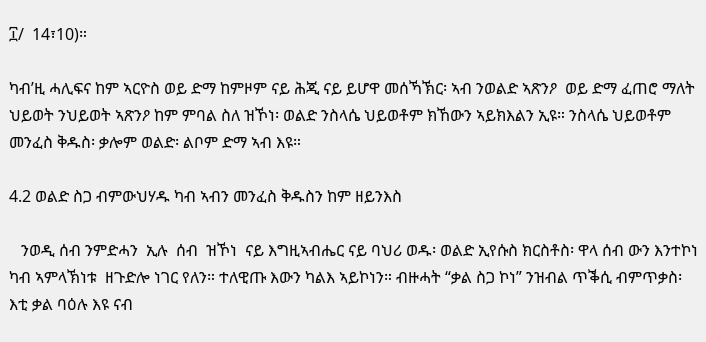፲/  14፣10)።

ካብ’ዚ ሓሊፍና ከም ኣርዮስ ወይ ድማ ከምዞም ናይ ሕጂ ናይ ይሆዋ መሰኻኽር፡ ኣብ ንወልድ ኣጽንዖ  ወይ ድማ ፈጠሮ ማለት ህይወት ንህይወት ኣጽንዖ ከም ምባል ስለ ዝኾነ፡ ወልድ ንስላሴ ህይወቶም ክኸውን ኣይክእልን ኢዩ። ንስላሴ ህይወቶም መንፈስ ቅዱስ፡ ቃሎም ወልድ፡ ልቦም ድማ ኣብ እዩ።

4.2 ወልድ ስጋ ብምውህሃዱ ካብ ኣብን መንፈስ ቅዱስን ከም ዘይንእስ

   ንወዲ ሰብ ንምድሓን  ኢሉ  ሰብ  ዝኾነ  ናይ እግዚኣብሔር ናይ ባህሪ ወዱ፡ ወልድ ኢየሱስ ክርስቶስ፡ ዋላ ሰብ ውን እንተኮነ ካብ ኣምላኽነቱ  ዘጉድሎ ነገር የለን። ተለዊጡ እውን ካልእ ኣይኮነን። ብዙሓት “ቃል ስጋ ኮነ” ንዝብል ጥቕሲ ብምጥቃስ፡ እቲ ቃል ባዕሉ እዩ ናብ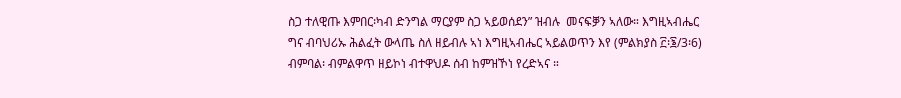ስጋ ተለዊጡ እምበር፡ካብ ድንግል ማርያም ስጋ ኣይወሰደን” ዝብሉ  መናፍቓን ኣለው። እግዚኣብሔር ግና ብባህሪኡ ሕልፈት ውላጤ ስለ ዘይብሉ ኣነ እግዚኣብሔር ኣይልወጥን እየ (ምልክያስ ፫፡፮/3፡6) ብምባል፡ ብምልዋጥ ዘይኮነ ብተዋህዶ ሰብ ከምዝኾነ የረድኣና ።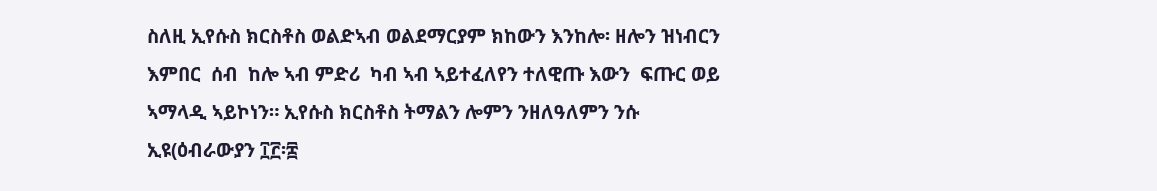ስለዚ ኢየሱስ ክርስቶስ ወልድኣብ ወልደማርያም ክከውን እንከሎ፡ ዘሎን ዝነብርን  እምበር  ሰብ  ከሎ ኣብ ምድሪ  ካብ ኣብ ኣይተፈለየን ተለዊጡ እውን  ፍጡር ወይ  ኣማላዲ ኣይኮነን። ኢየሱስ ክርስቶስ ትማልን ሎምን ንዘለዓለምን ንሱ ኢዩ(ዕብራውያን ፲፫፡፰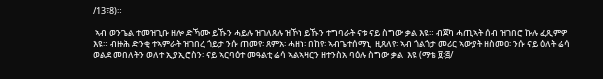/13፣8)።

 ኣብ ወንጌል ተመዝጊቡ ዘሎ ድኻሙ ይኹን ሓይሉ ዝገለጸሉ ዝኾነ ይኹን ተግባራት ናቱ ናይ ስግው ቃል እዩ። ብጀካ ሓጢኣት ሰብ ዝገበሮ ኩሉ ፈጺምዎ  እዩ። ብዙሕ ድንቂ ተኣምራት ዝገበረ ጎይታ ንሱ ጠመየ፡ ጸምአ፡ ሓዘነ፡ በከየ፡ ኣብጌተሰማኒ  ዚጸለየ፡ ኣብ ጎልጎታ መሪር ኣውያት ዘስመዐ፡ ንሱ ናይ ዕለት ሬሳ ወልደ መበለትን ወለተ ኢያኢሮስን፡ ናይ ኣርባዕተ መዓልቲ ሬሳ ኣልኣዛርን ዘተንስአ ባዕሉ ስግው ቃል  እዩ (ማቴ ፱፡፭/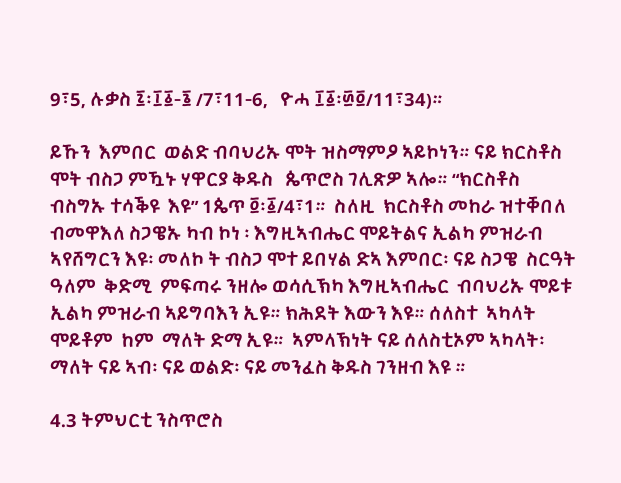9፣5, ሉቃስ ፯፡፲፩-፮ /7፣11-6,   ዮሓ ፲፩፡፴፬/11፣34)።

ይኹን  እምበር  ወልድ ብባህሪኡ ሞት ዝስማምዖ ኣይኮነን። ናይ ክርስቶስ ሞት ብስጋ ምዃኑ ሃዋርያ ቅዱስ   ጴጥሮስ ገሊጽዎ ኣሎ። “ክርስቶስ  ብስግኡ ተሳቕዩ  እዩ” 1ጴጥ ፬፡፩/4፣1።  ስለዚ  ክርስቶስ መከራ ዝተቐበለ ብመዋእለ ስጋዌኡ ካብ ኮነ ፡ እግዚኣብሔር ሞይትልና ኢልካ ምዝራብ  ኣየሸግርን እዩ፡ መለኮ ት ብስጋ ሞተ ይበሃል ድኣ እምበር፡ ናይ ስጋዌ  ስርዓት ዓለም  ቅድሚ  ምፍጣሩ ንዘሎ ወሳሲኽካ እግዚኣብሔር  ብባህሪኡ ሞይቱ ኢልካ ምዝራብ ኣይግባእን ኢዩ። ክሕደት እውን እዩ። ሰለስተ  ኣካላት  ሞይቶም  ከም  ማለት ድማ ኢዩ።  ኣምላኽነት ናይ ሰለስቲኦም ኣካላት፡ ማለት ናይ ኣብ፡ ናይ ወልድ፡ ናይ መንፈስ ቅዱስ ገንዘብ እዩ ።

4.3 ትምህርቲ ንስጥሮስ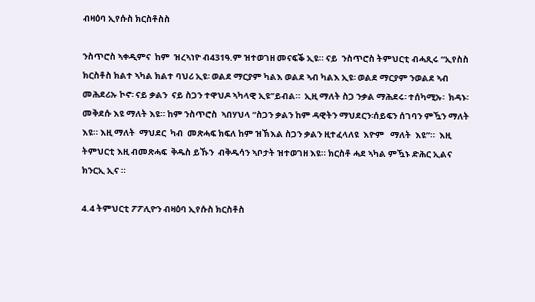ብዛዕባ ኢየሱስ ክርስቶስስ

ንስጥሮስ ኣቀዲምና  ከም  ዝረኣነዮ ብ431ዓ.ም ዝተወገዘ መናፍቕ ኢዩ። ናይ  ንስጥሮስ ትምህርቲ ብሓጺሩ “ኢየስስ ክርስቶስ ክልተ ኣካል ክልተ ባህሪ ኢዩ፡ ወልደ ማርያም ካልእ ወልደ ኣብ ካልእ ኢዩ፡ ወልደ ማርያም ንወልደ ኣብ መሕደሪኡ ኮኖ፡ ናይ ቃልን  ናይ ስጋን ተዋህዶ ኣካላዊ ኢዩ”ይብል።  ኢዚ ማለት ስጋ ንቃል ማሕደሩ፡ ተሰካሚኡ፡  ክዳኑ፡ መቅደሱ እዩ ማለት እዩ። ከም ንስጥሮስ  ኣበሃህላ “ስጋን ቃልን ከም ዳዊትን ማህደርን፡ሰይፍን ሰገባን ምዃን ማለት እዩ። እዚ ማለት  ማህደር  ካብ  መጽሓፍ ክፍለ ከም ዝኽእል ስጋን ቃልን ዚተፈላለዩ  እዮም   ማለት  እዩ”።  እዚ ትምህርቲ እዚ ብመጽሓፍ  ቅዱስ ይኹን  ብቅዱሳን ኣቦታት ዝተወገዘ እዩ። ክርስቶ ሓደ ኣካል ምዃኑ ድሕር ኢልና ክንርኢ ኢና ።

4.4 ትምህርቲ ፖፖሊዮን ብዛዕባ ኢየሱስ ክርስቶስ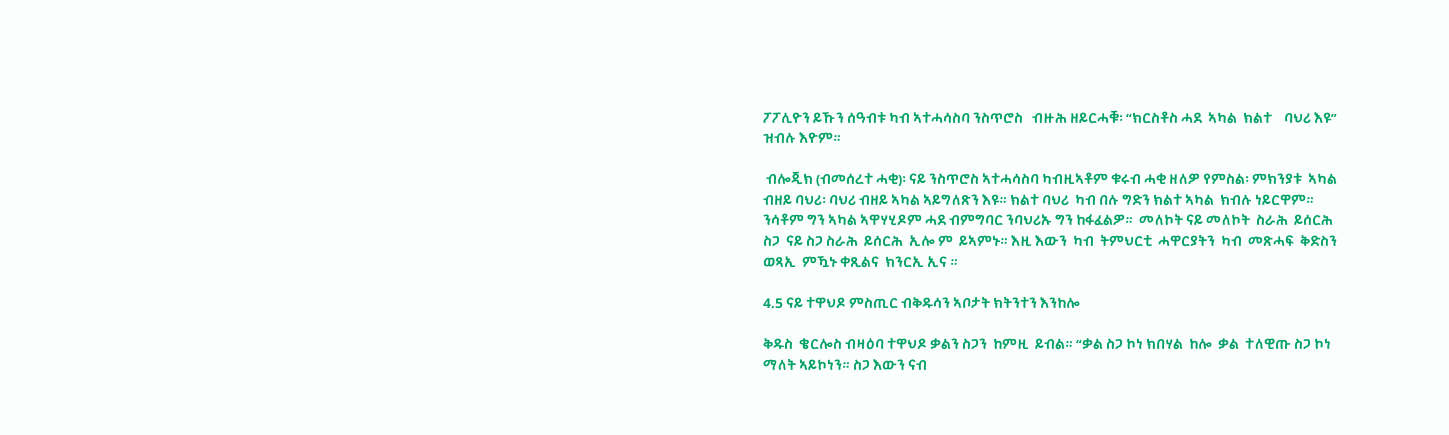ፖፖሊዮን ይኹን ሰዓብቱ ካብ ኣተሓሳስባ ንስጥሮስ   ብዙሕ ዘይርሓቑ፡ “ክርስቶስ ሓደ  ኣካል  ክልተ    ባህሪ እዩ” ዝብሉ እዮም።

 ብሎጂክ (ብመሰረተ ሓቂ)፡ ናይ ንስጥሮስ ኣተሓሳስባ ካብዚኣቶም ቁሩብ ሓቂ ዘለዎ የምስል፡ ምክንያቱ  ኣካል  ብዘይ ባህሪ፡ ባህሪ ብዘይ ኣካል ኣይግለጽን እዩ። ክልተ ባህሪ  ካብ በሉ ግድን ክልተ ኣካል  ክብሉ ነይርዋም። ንሳቶም ግን ኣካል ኣዋሃሂዶም ሓደ ብምግባር ንባህሪኡ ግን ከፋፈልዎ።  መለኮት ናይ መለኮት  ስራሕ  ይሰርሕ  ስጋ  ናይ ስጋ ስራሕ  ይሰርሕ  ኢሎ ም  ይኣምኑ። እዚ እውን  ካብ  ትምህርቲ  ሓዋርያትን  ካብ  መጽሓፍ  ቅድስን  ወጻኢ  ምዃኑ ቀጺልና  ክንርኢ ኢና ።

4.5 ናይ ተዋህዶ ምስጢር ብቅዱሳን ኣቦታት ክትንተን እንከሎ

ቅዱስ  ቄርሎስ ብዛዕባ ተዋህዶ ቃልን ስጋን  ከምዚ  ይብል። “ቃል ስጋ ኮነ ክበሃል  ከሎ  ቃል  ተለዊጡ ስጋ ኮነ ማለት ኣይኮነን። ስጋ እውን ናብ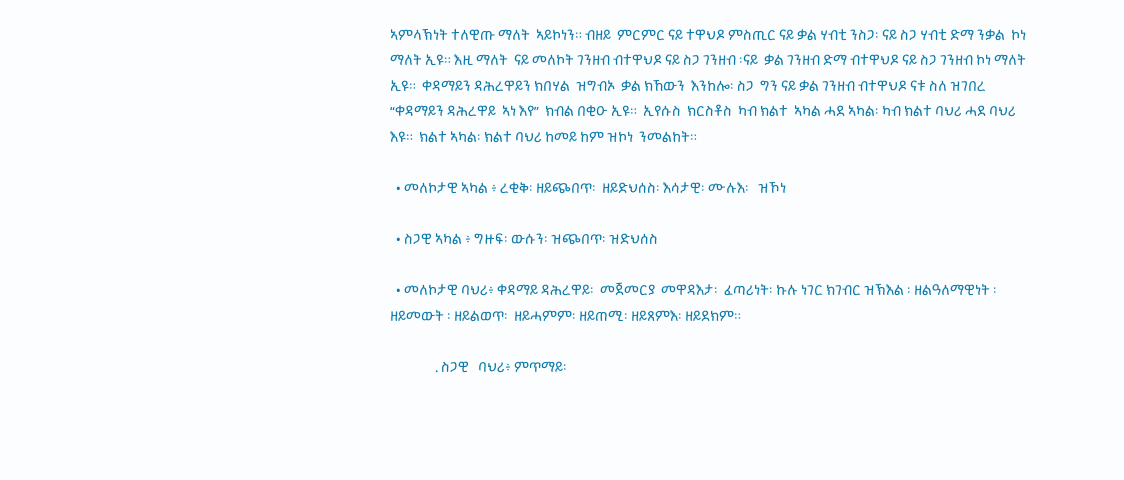ኣምላኽነት ተለዊጡ ማለት  ኣይኮነን። ብዘይ  ምርምር ናይ ተዋህዶ ምስጢር ናይ ቃል ሃብቲ ንስጋ፡ ናይ ስጋ ሃብቲ ድማ ንቃል  ኮነ ማለት ኢዩ። እዚ ማለት  ናይ መለኮት ገንዘብ ብተዋህዶ ናይ ስጋ ገንዘብ ፡ናይ  ቃል ገንዘብ ድማ ብተዋህዶ ናይ ስጋ ገንዘብ ኮነ ማለት ኢዩ።  ቀዳማይን ዳሕረዋይን ክበሃል  ዝግብኦ  ቃል ክኸውን  እንከሎ፡ ስጋ  ግን ናይ ቃል ገንዘብ ብተዋህዶ ናቱ ስለ ዝገበረ “ቀዳማይን ዳሕረዋይ  ኣነ እየ”  ክብል በቂዑ ኢዩ።  ኢየሱስ  ክርስቶስ  ካብ ክልተ  ኣካል ሓደ ኣካል፡ ካብ ክልተ ባህሪ ሓደ ባህሪ እዩ።  ክልተ ኣካል፡ ክልተ ባህሪ ከመይ ከም ዝኮነ  ንመልከት።

  • መለኮታዊ ኣካል ፥ ረቂቅ፡ ዘይጭበጥ፡  ዘይድህሰስ፡ እሳታዊ፡ ሙሉእ፡   ዝኾነ

  • ስጋዊ ኣካል ፥ ግዙፍ፡ ውሱን፡ ዝጭበጥ፡ ዝድህሰስ

  • መለኮታዊ ባህሪ፥ ቀዳማይ ዳሕረዋይ፡  መጀመርያ  መዋዳእታ፡  ፈጣሪነት፡ ኩሉ ነገር ክገብር ዝኽእል ፡ ዘልዓለማዊነት ፡ ዘይመውት ፡ ዘይልወጥ፡  ዘይሓምም፡ ዘይጠሚ፡ ዘይጸምእ፡ ዘይደክም።

               . ስጋዊ   ባህሪ፥ ምጥማይ፡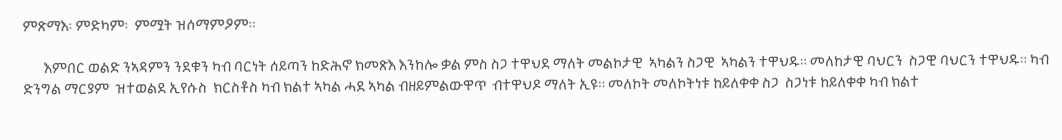ምጽማእ፡ ምድካም፡  ምሟት ዝሰማምዖም።

       እምበር ወልድ ንኣዳምን ንደቁን ካብ ባርነት ሰይጣን ከድሕኖ ክመጽእ እንከሎ ቃል ምስ ስጋ ተዋህደ ማለት መልኮታዊ  ኣካልን ስጋዊ  ኣካልን ተዋህዱ። መለከታዊ ባህርን  ስጋዊ ባህርን ተዋህዱ። ካብ ድንግል ማርያም  ዝተወልደ ኢየሱስ  ክርስቶስ ካብ ክልተ ኣካል ሓደ ኣካል ብዘይምልውዋጥ  ብተዋህዶ ማለት ኢዩ። መለኮት መለኮትነቱ ከይለቀቀ ስጋ  ስጋነቱ ከይለቀቀ ካብ ክልተ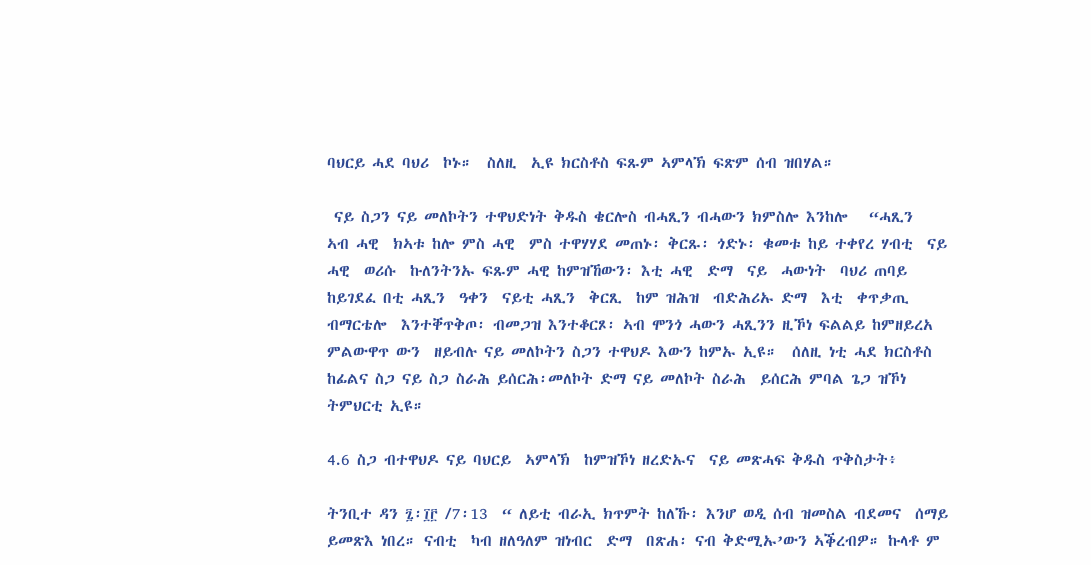ባህርይ ሓደ ባህሪ  ኮኑ።  ስለዚ  ኢዩ ክርስቶስ ፍጹም ኣምላኽ ፍጽም ሰብ ዝበሃል።

 ናይ ስጋን ናይ መለኮትን ተዋህድነት ቅዱስ ቄርሎስ ብሓጺን ብሓውን ክምስሎ እንከሎ   “ሓጺን   ኣብ ሓዊ  ክኣቱ ከሎ ምስ ሓዊ  ምስ ተዋሃሃደ መጠኑ፡ ቅርጹ፡ ጎድኑ፡ ቁመቱ ከይ ተቀየረ ሃብቲ  ናይ ሓዊ  ወሪሱ  ኩለንትንኡ ፍጹም ሓዊ ከምዝኸውን፡ እቲ ሓዊ  ድማ  ናይ  ሓውነት  ባህሪ ጠባይ  ከይገደፈ በቲ ሓጺን  ዓቀን  ናይቲ ሓጺን  ቅርጺ  ከም ዝሕዝ  ብድሕሪኡ ድማ  እቲ  ቀጥቃጢ  ብማርቴሎ  እንተቐጥቅጦ፡ ብመጋዝ እንተቆርጾ፡ ኣብ ሞንጎ ሓውን ሓጺንን ዚኾነ ፍልልይ ከምዘይረአ ምልውዋጥ ውን  ዘይብሉ ናይ መለኮትን ስጋን ተዋህዶ እውን ከምኡ ኢዩ።  ሰለዚ ነቲ ሓደ ክርስቶስ ከፊልና ስጋ ናይ ስጋ ስራሕ ይሰርሕ፡መለኮት ድማ ናይ መለኮት ስራሕ  ይሰርሕ ምባል ጌጋ ዝኾነ ትምህርቲ ኢዩ።

4.6 ስጋ ብተዋህዶ ናይ ባህርይ  ኣምላኽ  ከምዝኾነ ዘረድኡና  ናይ መጽሓፍ ቅዱስ ጥቅስታት፥

ትንቢተ ዳን ፯፡፲፫ /7፡13  “ ለይቲ ብራኢ ክጥምት ከለኹ፡ እንሆ ወዲ ሰብ ዝመስል ብደመና  ሰማይ  ይመጽእ ነበረ። ናብቲ  ካብ ዘለዓለም ዝነብር  ድማ  በጽሐ፡ ናብ ቅድሚኡ’ውን ኣቕረብዎ። ኩላቶ ም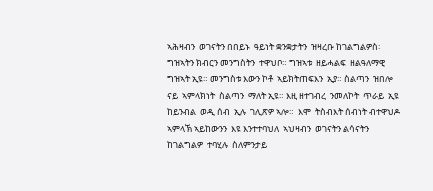ኣሕዛብን  ወገናትን በበይኑ  ዓይነት ቋንቋታትን  ዝዛረቡ ከገልግልዎስ፡ ግዝኣትን ክብርን መንግስትን  ተዋህቦ። ግዝኣቱ  ዘይሓልፍ  ዘልዓለማዊ ግዝኣት ኢዩ። መንግስቱ እውን ኮቶ  ኣይክትጠፍእን  ኢያ። ስልጣን  ዝበሎ   ናይ  ኣምላክነት  ስልጣን  ማለት ኢዩ። እዚ ዘተገብረ  ንመለኮት  ጥራይ  ኢዩ   ከይንብል  ወዲ ሰብ  ኢሉ  ገሊጽዎ ኣሎ።  እሞ  ትስብእት ሰብነት ብተዋህዶ  ኣምላኽ ኣይከውንን  እዩ እንተተባህለ  ኣህዛብን  ወገናትን ልሳናትን  ከገልግልዎ  ተባሂሉ  ስለምንታይ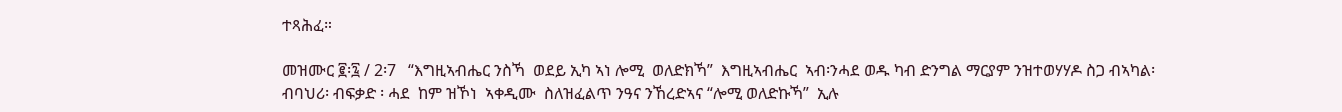ተጻሕፈ።

መዝሙር ፪፡፯ / 2፡7   “እግዚኣብሔር ንስኻ  ወደይ ኢካ ኣነ ሎሚ  ወለድክኻ”  እግዚኣብሔር  ኣብ፡ንሓደ ወዱ ካብ ድንግል ማርያም ንዝተወሃሃዶ ስጋ ብኣካል፡  ብባህሪ፡ ብፍቃድ ፡ ሓደ  ከም ዝኾነ  ኣቀዲሙ  ስለዝፈልጥ ንዓና ንኸረድኣና “ሎሚ ወለድኩኻ”  ኢሉ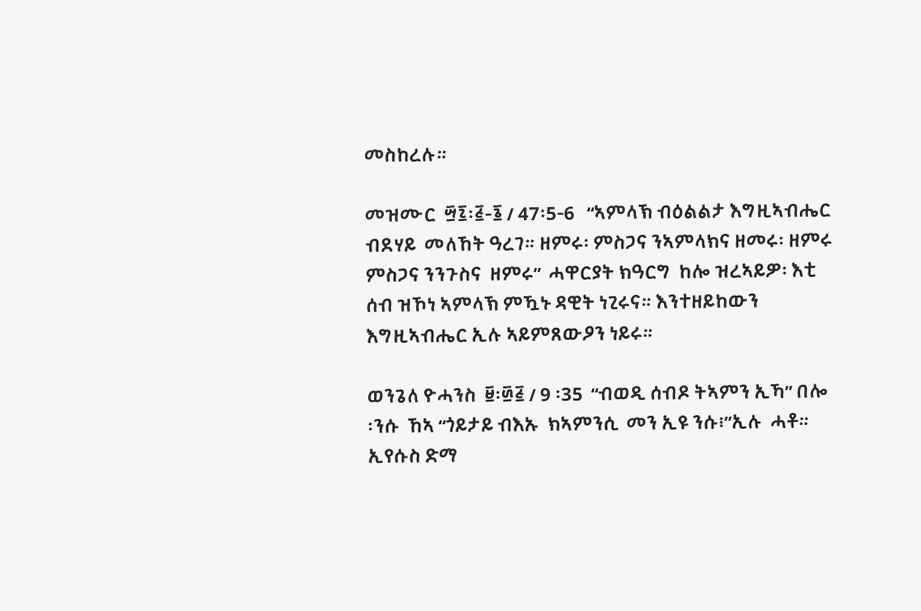መስከረሉ።

መዝሙር  ፵፯፡፭-፮ / 47፡5-6   “ኣምላኽ ብዕልልታ እግዚኣብሔር ብደሃይ  መለኸት ዓረገ። ዘምሩ፡ ምስጋና ንኣምላክና ዘመሩ፡ ዘምሩ ምስጋና ንንጉስና  ዘምሩ”  ሓዋርያት ክዓርግ  ከሎ ዝረኣይዎ፡ እቲ ሰብ ዝኾነ ኣምላኽ ምዃኑ ዳዊት ነጊሩና። እንተዘይከውን  እግዚኣብሔር ኢሉ ኣይምጸውዖን ነይሩ።

ወንጌለ ዮሓንስ  ፱፡፴፭ / 9 ፡35  “ብወዲ ሰብዶ ትኣምን ኢኻ” በሎ ፡ንሱ  ኸኣ “ጎይታይ ብእኡ  ክኣምንሲ  መን ኢዩ ንሱ፧”ኢሉ  ሓቶ። ኢየሱስ ድማ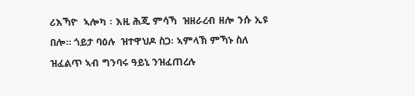ሪእኻዮ  ኣሎካ ፡ እዚ ሕጂ ምሳኻ  ዝዘራረብ ዘሎ ንሱ ኢዩ በሎ። ጎይታ ባዕሉ  ዝተዋህዶ ስጋ፡ ኣምላኽ ምኻኑ ስለ  ዝፈልጥ ኣብ ግንባሩ ዓይኒ ንዝፈጠረሉ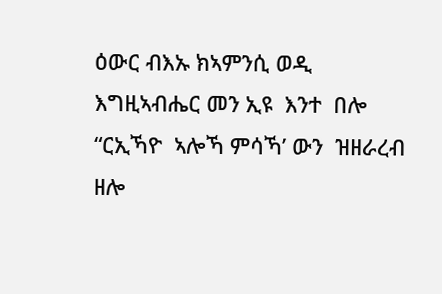ዕውር ብእኡ ክኣምንሲ ወዲ እግዚኣብሔር መን ኢዩ  እንተ  በሎ “ርኢኻዮ  ኣሎኻ ምሳኻ’ ውን  ዝዘራረብ ዘሎ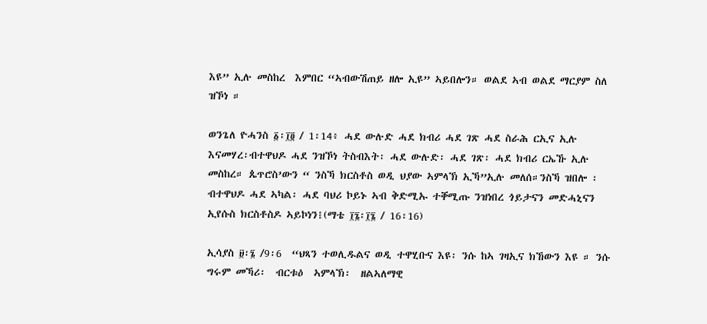እዩ” ኢሉ መስከረ  እምበር “ኣብውሽጠይ ዘሎ ኢዩ” ኣይበሎን። ወልደ ኣብ ወልደ ማርያም ስለ ዝኾነ ።

ወንጌለ ዮሓንስ ፩፡፲፬ / 1፡14፥ ሓደ ውሉድ ሓደ ክብሪ ሓደ ገጽ ሓደ ስራሕ ርኢና ኢሉ እናመሃረ፡ብተዋህዶ ሓደ ንዝኾነ ትስብእት፡ ሓደ ውሉድ፡ ሓደ ገጽ፡ ሓደ ክብሪ ርኤኹ ኢሉ መስከረ። ጴጥሮስ’ውን “ ንስኻ ክርስቶስ ወዲ ህያው ኣምላኽ ኢኻ”ኢሉ መለሰ።ንስኻ ዝበሎ ፡ ብተዋህዶ ሓደ ኣካል፡ ሓደ ባህሪ ኮይኑ ኣብ ቅድሚኡ ተቐሚጡ ንዝነበረ ጎይታናን መድሓኒናን ኢየሱስ ክርስቶስዶ ኣይኮነን፧(ማቴ ፲፮፡፲፮ / 16፡16)

ኢሳያስ ፱፡፮ /9፡6  “ህጻን ተወሊዱልና ወዲ ተዋሂቡና እዩ፡ ንሱ ከኣ ገዛኢና ክኸውን እዩ ። ንሱ ግሩም መኻሪ፡  ብርቱዕ  ኣምላኽ፡  ዘልኣለማዊ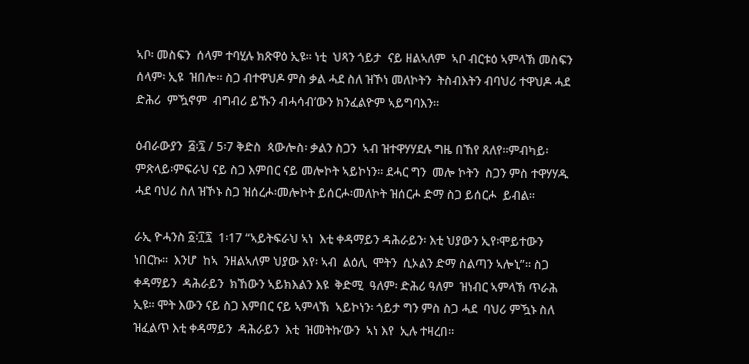ኣቦ፡ መስፍን  ሰላም ተባሂሉ ክጽዋዕ ኢዩ። ነቲ  ህጻን ጎይታ  ናይ ዘልኣለም  ኣቦ ብርቱዕ ኣምላኽ መስፍን ሰላም፡ ኢዩ  ዝበሎ። ስጋ ብተዋህዶ ምስ ቃል ሓደ ስለ ዝኾነ መለኮትን  ትስብእትን ብባህሪ ተዋህዶ ሓደ ድሕሪ  ምዃኖም  ብግብሪ ይኹን ብሓሳብ’ውን ክንፈልዮም ኣይግባእን።

ዕብራውያን  ፭፡፯ / 5፡7 ቅድስ  ጳውሎስ፡ ቃልን ስጋን  ኣብ ዝተዋሃሃደሉ ግዜ በኸየ ጸለየ።ምብካይ፡ምጽላይ፡ምፍራህ ናይ ስጋ እምበር ናይ መሎኮት ኣይኮነን። ደሓር ግን  መሎ ኮትን  ስጋን ምስ ተዋሃሃዱ ሓደ ባህሪ ስለ ዝኾኑ ስጋ ዝሰረሖ፡መሎኮት ይሰርሖ፡መለኮት ዝሰርሖ ድማ ስጋ ይሰርሖ  ይብል።

ራኢ ዮሓንስ ፩፡፲፯  1፡17 “ኣይትፍራህ ኣነ  እቲ ቀዳማይን ዳሕራይን፡ እቲ ህያውን ኢየ፡ሞይተውን  ነበርኩ።  እንሆ  ከኣ  ንዘልኣለም ህያው እየ፡ ኣብ  ልዕሊ  ሞትን  ሲኦልን ድማ ስልጣን ኣሎኒ”። ስጋ  ቀዳማይን  ዳሕራይን  ክኸውን ኣይክእልን እዩ  ቅድሚ  ዓለም፡ ድሕሪ ዓለም  ዝነብር ኣምላኽ ጥራሕ  ኢዩ። ሞት እውን ናይ ስጋ እምበር ናይ ኣምላኽ  ኣይኮነን፡ ጎይታ ግን ምስ ስጋ ሓደ  ባህሪ ምዃኑ ስለ ዝፈልጥ እቲ ቀዳማይን  ዳሕራይን  እቲ  ዝመትኩ’ውን  ኣነ እየ  ኢሉ ተዛረበ።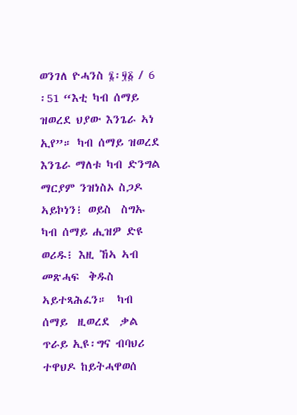ወንገለ ዮሓንስ ፮፡፶፩ / 6 ፡51 “እቲ ካብ ሰማይ ዝወረደ ህያው እንጌራ ኣነ ኢየ”። ካብ ሰማይ ዝወረደ  እንጌራ ማለቱ ካብ ድንግል  ማርያም ንዝነስኦ ስጋዶ ኣይኮነን፧ ወይስ  ስግኡ ካብ ሰማይ ሒዝዎ ድዩ ወሪዱ፧ እዚ ኸኣ ኣብ  መጽሓፍ  ቅዱስ ኣይተጻሕፈን።  ካብ  ሰማይ  ዚወረደ  ቃል ጥራይ ኢዩ፡ግና ብባህሪ ተዋህዶ ከይትሓዋወሰ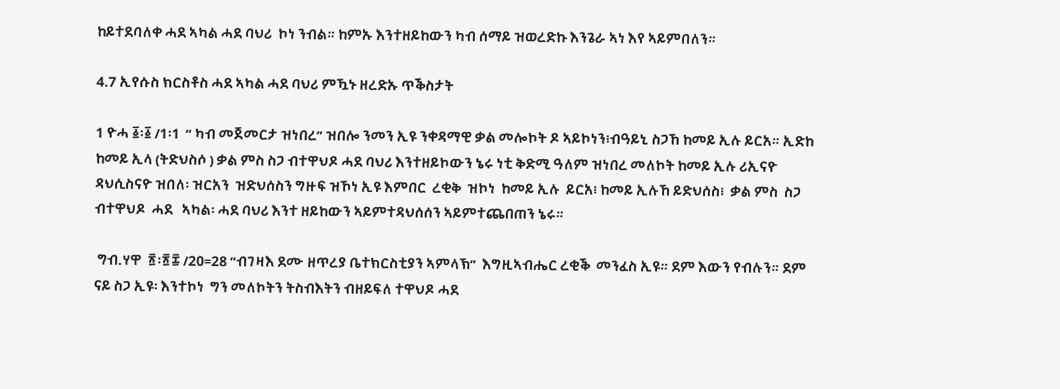ከይተደባለቀ ሓደ ኣካል ሓደ ባህሪ  ኮነ ንብል። ከምኡ እንተዘይከውን ካብ ሰማይ ዝወረድኩ እንጌራ ኣነ እየ ኣይምበለን።

4.7 ኢየሱስ ክርስቶስ ሓደ ኣካል ሓደ ባህሪ ምዃኑ ዘረድኡ ጥቕስታት

1 ዮሓ ፩፡፩ /1፡1  “ ካብ መጀመርታ ዝነበረ” ዝበሎ ንመን ኢዩ ንቀዳማዊ ቃል መሎኮት ዶ ኣይኮነን፧ብዓይኒ ስጋኸ ከመይ ኢሉ ይርአ። ኢድከ ከመይ ኢላ (ትድህስሶ ) ቃል ምስ ስጋ ብተዋህዶ ሓደ ባህሪ እንተዘይኮውን ኔሩ ነቲ ቅድሚ ዓለም ዝነበረ መለኮት ከመይ ኢሉ ሪኢናዮ ዳህሲስናዮ ዝበለ፡ ዝርአን  ዝድህሰስን ግዙፍ ዝኾነ ኢዩ እምበር  ረቂቅ  ዝኮነ  ከመይ ኢሉ  ይርአ፧ ከመይ ኢሉኸ ይድህሰስ፧  ቃል ምስ  ስጋ   ብተዋህዶ  ሓደ   ኣካል፡ ሓደ ባህሪ እንተ ዘይከውን ኣይምተዳህሰሰን ኣይምተጨበጠን ኔሩ።

 ግብ.ሃዋ  ፳፡፳፰ /20=28 “ብገዛእ ደሙ ዘጥረያ ቤተክርስቲያን ኣምላኽ”  እግዚኣብሔር ረቂቕ  መንፈስ ኢዩ። ደም እውን የብሉን። ደም ናይ ስጋ ኢዩ፡ እንተኮነ  ግን መለኮትን ትስብእትን ብዘይፍለ ተዋህዶ ሓደ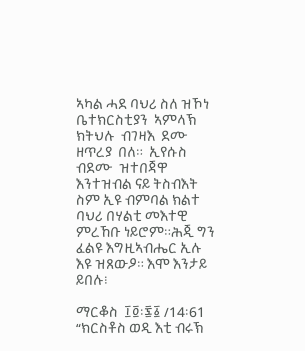ኣካል ሓደ ባህሪ ስለ ዝኾነ  ቤተክርስቲያን  ኣምላኽ  ክትህሉ  ብገዛእ  ደሙ  ዘጥረያ  በለ።  ኢየሱስ ብደሙ  ዝተበጃዋ  እንተዝብል ናይ ትስብእት ስም ኢዩ ብምባል ክልተ ባህሪ በሃልቲ መእተዊ ምረኸቡ ነይሮም።ሕጂ ግን ፈልዩ እግዚኣብሔር ኢሉ  እዩ ዝጸውዖ። እሞ እንታይ ይበሉ፧

ማርቆስ  ፲፬፡፷፩ /14፡61 “ክርስቶስ ወዲ እቲ ብሩኽ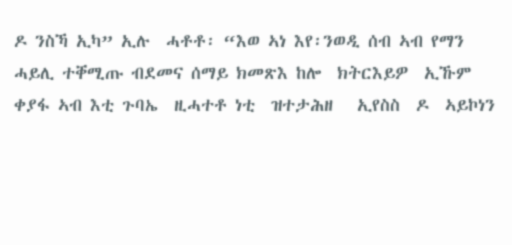ዶ ንስኻ ኢካ” ኢሉ  ሓቶቶ፡ “እወ ኣነ እየ፡ንወዲ ሰብ ኣብ የማን ሓይሊ ተቐሚጡ ብደመና ሰማይ ክመጽእ ከሎ  ክትርእይዎ  ኢኹም ቀያፋ ኣብ እቲ ጉባኤ  ዚሓተቶ ነቲ  ዝተታሕዘ   ኢየስስ  ዶ  ኣይኮነን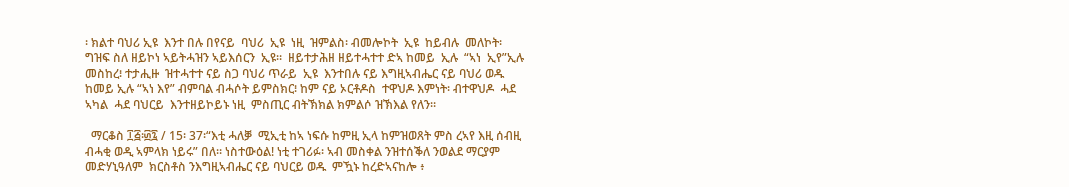፡ ክልተ ባህሪ ኢዩ  እንተ በሉ በየናይ  ባህሪ  ኢዩ  ነዚ  ዝምልስ፡ ብመሎኮት  ኢዩ  ከይብሉ  መለኮት፡ ግዝፍ ስለ ዘይኮነ ኣይትሓዝን ኣይእሰርን  ኢዩ።  ዘይተታሕዘ ዘይተሓተተ ድኣ ከመይ  ኢሉ  “ኣነ  ኢየ”ኢሉ መስከረ፧ ተታሒዙ  ዝተሓተተ ናይ ስጋ ባህሪ ጥራይ  ኢዩ  እንተበሉ ናይ እግዚኣብሔር ናይ ባህሪ ወዱ ከመይ ኢሉ “ኣነ እየ” ብምባል ብሓሶት ይምስክር፧ ከም ናይ ኦርቶዶስ  ተዋህዶ እምነት፡ ብተዋህዶ  ሓደ ኣካል  ሓደ ባህርይ  እንተዘይኮይኑ ነዚ  ምስጢር ብትኽክል ክምልሶ ዝኽእል የለን።

  ማርቆስ ፲፭፡፴፯ / 15፡ 37፡“እቲ ሓለቓ  ሚኢቲ ከኣ ነፍሱ ከምዚ ኢላ ከምዝወጸት ምስ ረኣየ እዚ ሰብዚ ብሓቂ ወዲ ኣምላክ ነይሩ” በለ። ነስተውዕል! ነቲ ተገሪፉ፡ ኣብ መስቀል ንዝተሰቕለ ንወልደ ማርያም መድሃኒዓለም  ክርስቶስ ንእግዚኣብሔር ናይ ባህርይ ወዱ  ምዃኑ ከረድኣናከሎ ፥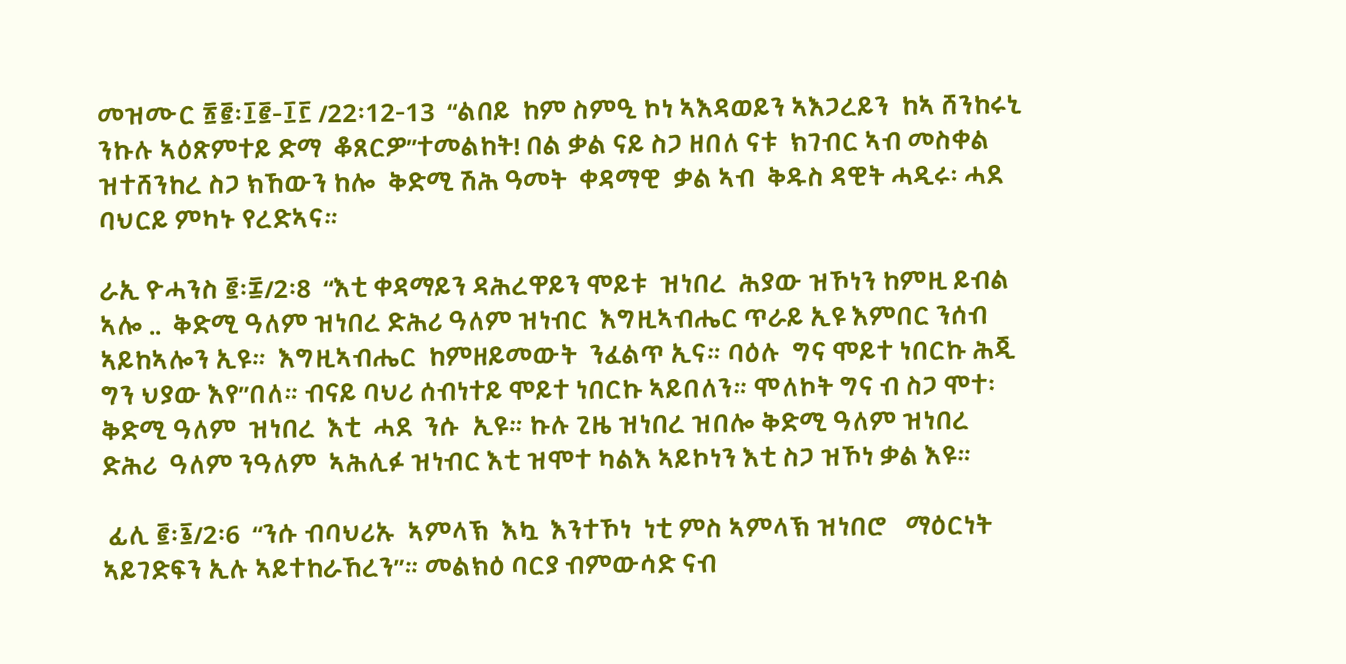መዝሙር ፳፪፡፲፪-፲፫ /22፡12-13  “ልበይ  ከም ስምዒ ኮነ ኣእዳወይን ኣእጋረይን  ከኣ ሸንከሩኒ ንኩሉ ኣዕጽምተይ ድማ  ቆጸርዎ”ተመልከት! በል ቃል ናይ ስጋ ዘበለ ናቱ  ክገብር ኣብ መስቀል ዝተሸንከረ ስጋ ክኸውን ከሎ  ቅድሚ ሽሕ ዓመት  ቀዳማዊ  ቃል ኣብ  ቅዱስ ዳዊት ሓዲሩ፡ ሓደ ባህርይ ምካኑ የረድኣና።

ራኢ ዮሓንስ ፪፡፰/2፡8  “እቲ ቀዳማይን ዳሕረዋይን ሞይቱ  ዝነበረ  ሕያው ዝኾነን ከምዚ ይብል ኣሎ ..  ቅድሚ ዓለም ዝነበረ ድሕሪ ዓለም ዝነብር  እግዚኣብሔር ጥራይ ኢዩ እምበር ንሰብ ኣይከኣሎን ኢዩ።  እግዚኣብሔር  ከምዘይመውት  ንፈልጥ ኢና። ባዕሉ  ግና ሞይተ ነበርኩ ሕጂ ግን ህያው እየ”በለ። ብናይ ባህሪ ሰብነተይ ሞይተ ነበርኩ ኣይበለን። ሞለኮት ግና ብ ስጋ ሞተ፡ ቅድሚ ዓለም  ዝነበረ  እቲ  ሓደ  ንሱ  ኢዩ። ኩሉ ጊዜ ዝነበረ ዝበሎ ቅድሚ ዓለም ዝነበረ ድሕሪ  ዓለም ንዓለም  ኣሕሊፉ ዝነብር እቲ ዝሞተ ካልእ ኣይኮነን እቲ ስጋ ዝኾነ ቃል እዩ።

 ፊሊ ፪፡፮/2፡6  “ንሱ ብባህሪኡ  ኣምላኽ  እኳ  እንተኾነ  ነቲ ምስ ኣምላኽ ዝነበሮ   ማዕርነት  ኣይገድፍን ኢሉ ኣይተከራኸረን”። መልክዕ ባርያ ብምውሳድ ናብ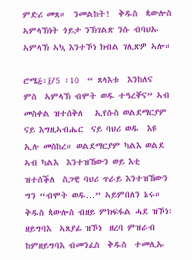ምድሪ መጸ።  ንመልከት!  ቅዱስ  ጳውሎስ   ኣምላኽነት ጎይታ ንኽገልጽ ንሱ ብባህኡ  ኣምላኽ ኣኳ እንተኾነ ክብል ገሊጽዎ ኣሎ።

ሮሜ፭፡፲/5 ፡10  “ ጸላእቱ  እንከለና  ምስ  ኣምላኽ ብሞት ወዱ ተዓረቐና” ኣብ መስቀል ዝተሰቅለ   ኢየሱስ ወልደማርያም ናይ እግዚኣብሔር  ናይ ባህሪ ወዱ  እዩ ኢሉ መስከረ። ወልደማርያም ካልእ ወልደ ኣብ ካልእ  እንተዝኸውን ወይ እቲ ዝተሰቕለ  ስጋዊ ባህሪ ጥራይ እንተዝኸውን ግን “ብሞት ወዱ…” ኣይምበለን ኔሩ። ቅዱስ ጳውሎስ ብዘይ ምክፍፋል ሓደ ዝኾነ፡ዘይግባእ  ኣጸያፊ ዝኾነ  ዘረባ ምዝራብ ከምዘይግባእ ብመንፈስ  ቅዱስ  ተመሊኡ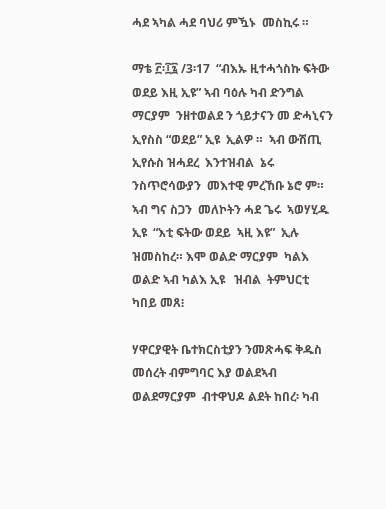ሓደ ኣካል ሓደ ባህሪ ምዃኑ  መስኪሩ ።

ማቴ ፫፡፲፯ /3፡17  “ብእኡ ዚተሓጎስኩ ፍትው  ወደይ እዚ ኢዩ” ኣብ ባዕሉ ካብ ድንግል ማርያም  ንዘተወልደ ን ጎይታናን መ ድሓኒናን ኢየስስ “ወደይ” ኢዩ  ኢልዎ ።  ኣብ ውሽጢ ኢየሱስ ዝሓደረ  እንተዝብል  ኔሩ  ንስጥሮሳውያን  መእተዊ ምረኸቡ ኔሮ ም።  ኣብ ግና ስጋን  መለኮትን ሓደ ጌሩ  ኣወሃሂዱ  ኢዩ  “እቲ ፍትው ወደይ  ኣዚ እዩ”  ኢሉ ዝመስከረ። እሞ ወልድ ማርያም  ካልእ  ወልድ ኣብ ካልእ ኢዩ   ዝብል  ትምህርቲ  ካበይ መጸ፧

ሃዋርያዊት ቤተክርስቲያን ንመጽሓፍ ቅዱስ መሰረት ብምግባር እያ ወልደኣብ  ወልደማርያም  ብተዋህዶ ልደት ከበረ፡ ካብ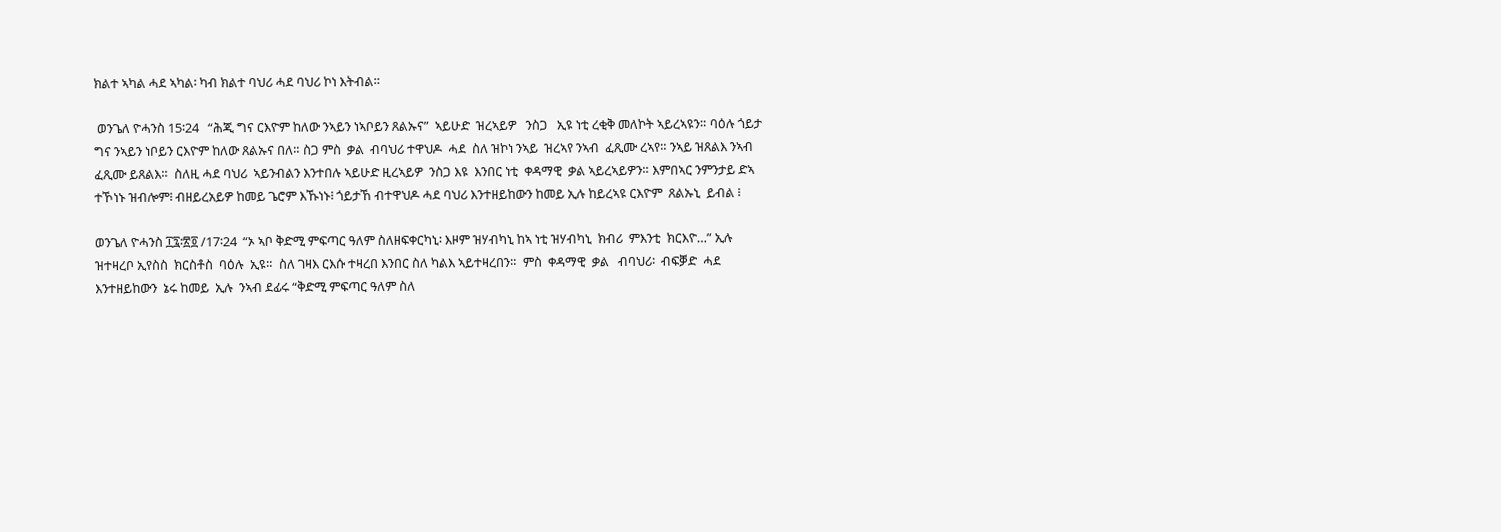ክልተ ኣካል ሓደ ኣካል፡ ካብ ክልተ ባህሪ ሓደ ባህሪ ኮነ እትብል።

 ወንጌለ ዮሓንስ 15፡24   “ሕጂ ግና ርእዮም ከለው ንኣይን ነኣቦይን ጸልኡና”  ኣይሁድ  ዝረኣይዎ   ንስጋ   ኢዩ ነቲ ረቂቅ መለኮት ኣይረኣዩን። ባዕሉ ጎይታ ግና ንኣይን ነቦይን ርእዮም ከለው ጸልኡና በለ። ስጋ ምስ  ቃል  ብባህሪ ተዋህዶ  ሓደ  ስለ ዝኮነ ንኣይ  ዝረኣየ ንኣብ  ፈጺሙ ረኣየ። ንኣይ ዝጸልእ ንኣብ ፈጺሙ ይጸልእ።  ስለዚ ሓደ ባህሪ  ኣይንብልን እንተበሉ ኣይሁድ ዚረኣይዎ  ንስጋ እዩ  እንበር ነቲ  ቀዳማዊ  ቃል ኣይረኣይዎን። እምበኣር ንምንታይ ድኣ  ተኾነኑ ዝብሎም፧ ብዘይረአይዎ ከመይ ጌሮም እኹነኑ፧ ጎይታኸ ብተዋህዶ ሓደ ባህሪ እንተዘይከውን ከመይ ኢሉ ከይረኣዩ ርእዮም  ጸልኡኒ  ይብል ፧

ወንጌለ ዮሓንስ ፲፯፡፳፬ /17፡24  “ኦ ኣቦ ቅድሚ ምፍጣር ዓለም ስለዘፍቀርካኒ፡ እዞም ዝሃብካኒ ከኣ ነቲ ዝሃብካኒ  ክብሪ  ምእንቲ  ክርእዮ…” ኢሉ ዝተዛረቦ ኢየስስ  ክርስቶስ  ባዕሉ  ኢዩ።  ስለ ገዛእ ርእሱ ተዛረበ እንበር ስለ ካልእ ኣይተዛረበን።  ምስ  ቀዳማዊ  ቃል   ብባህሪ፡  ብፍቓድ  ሓደ  እንተዘይከውን  ኔሩ ከመይ  ኢሉ  ንኣብ ደፊሩ “ቅድሚ ምፍጣር ዓለም ስለ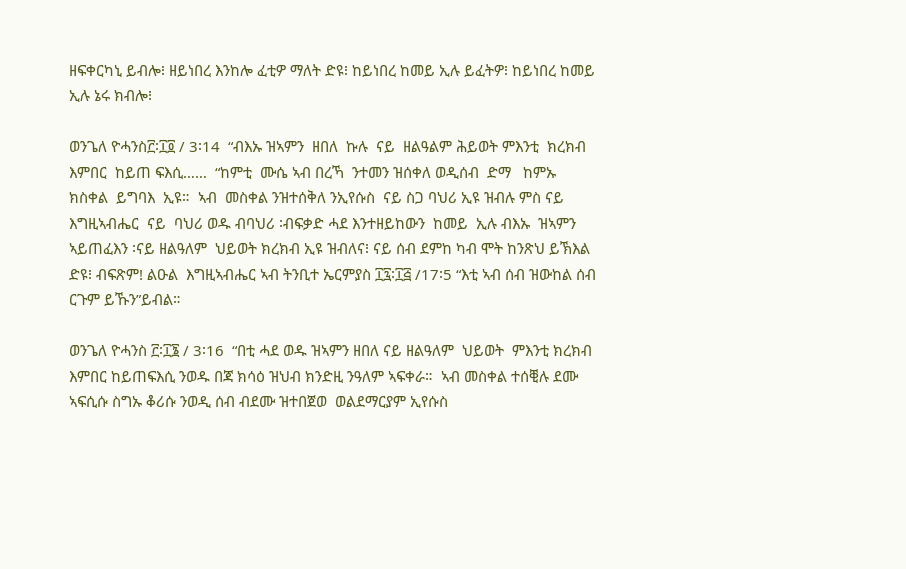ዘፍቀርካኒ ይብሎ፧ ዘይነበረ እንከሎ ፈቲዎ ማለት ድዩ፧ ከይነበረ ከመይ ኢሉ ይፈትዎ፧ ከይነበረ ከመይ ኢሉ ኔሩ ክብሎ፧

ወንጌለ ዮሓንስ፫፡፲፬ / 3፡14  “ብእኡ ዝኣምን  ዘበለ  ኩሉ  ናይ  ዘልዓልም ሕይወት ምእንቲ  ክረክብ  እምበር  ከይጠ ፍእሲ……  “ከምቲ  ሙሴ ኣብ በረኻ  ንተመን ዝሰቀለ ወዲሰብ  ድማ   ከምኡ  ክስቀል  ይግባእ  ኢዩ።  ኣብ  መስቀል ንዝተሰቅለ ንኢየሱስ  ናይ ስጋ ባህሪ ኢዩ ዝብሉ ምስ ናይ እግዚኣብሔር  ናይ  ባህሪ ወዱ ብባህሪ ፡ብፍቃድ ሓደ እንተዘይከውን  ከመይ  ኢሉ ብእኡ  ዝኣምን  ኣይጠፈእን ፡ናይ ዘልዓለም  ህይወት ክረክብ ኢዩ ዝብለና፧ ናይ ሰብ ደምከ ካብ ሞት ከንጽህ ይኽእል ድዩ፧ ብፍጽም! ልዑል  እግዚኣብሔር ኣብ ትንቢተ ኤርምያስ ፲፯፡፲፭ /17፡5 “እቲ ኣብ ሰብ ዝውከል ሰብ ርጉም ይኹን”ይብል።

ወንጌለ ዮሓንስ ፫፡፲፮ / 3፡16  “በቲ ሓደ ወዱ ዝኣምን ዘበለ ናይ ዘልዓለም  ህይወት  ምእንቲ ክረክብ እምበር ከይጠፍእሲ ንወዱ በጃ ክሳዕ ዝህብ ክንድዚ ንዓለም ኣፍቀራ።  ኣብ መስቀል ተሰቒሉ ደሙ ኣፍሲሱ ስግኡ ቆሪሱ ንወዲ ሰብ ብደሙ ዝተበጀወ  ወልደማርያም ኢየሱስ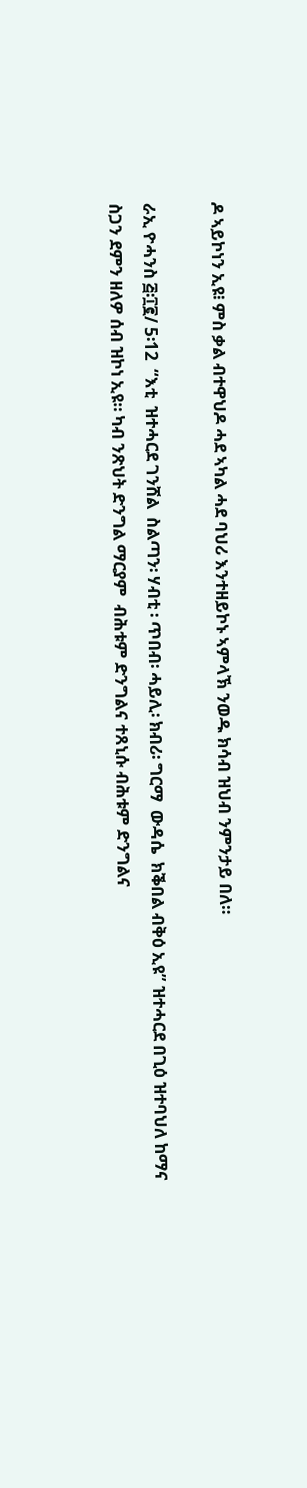ዶ ኣይኮነን ኢዩ፧ ምስ ቃል ብተዋህዶ ሓደ ኣካል ሓደ ባህሪ እንተዘይኮኑ ኣምላኽ ንወዱ ክሳብ ዝህብ ንምንታይ በለ።

ራኢ ዮሓንስ ፭፡፲፪/ 5፡12  “እቲ  ዝተሓርደ ገንሸል  ስልጣን፡ ሃብቲ ፡ ጥበብ፡ ሓይሊ፡ ክብሪ፡ ግርማ  ውዳሴ  ክቕበል ብቅዕ ኢዩ” ዝተሓርደ በጊዕ ዝተባህለ ከማና ስጋን ደምን ዘለዎ ሰብ ዝኮነ ኢዩ። ካብ ንጽህት ድንግል ማርያም  ብሕቱም ድንግልና ተጸኒሱ ብሕቱም ድንግልና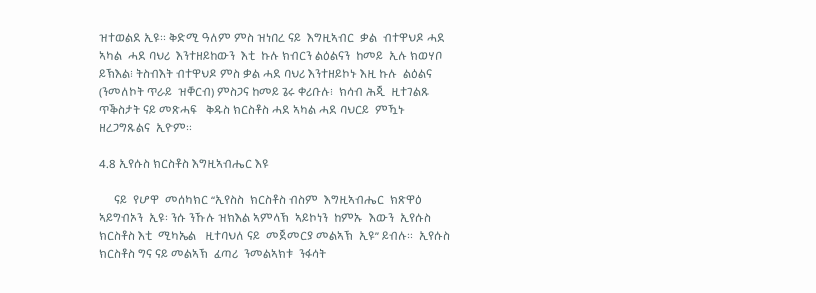ዝተወልደ ኢዩ። ቅድሚ ዓለም ምስ ዝነበረ ናይ  እግዚኣብር  ቃል  ብተዋህዶ ሓደ  ኣካል  ሓደ ባህሪ  እንተዘይከውን  እቲ  ኩሉ ክብርን ልዕልናን  ከመይ  ኢሉ ክወሃቦ  ይኽእል፧ ትስብእት ብተዋህዶ ምስ ቃል ሓደ ባህሪ እንተዘይኮኑ እዚ ኩሉ  ልዕልና (ንመለኮት ጥራይ  ዝቐርብ) ምስጋና ከመይ ጌሩ ቀሪቡሉ፧  ክሳብ ሕጂ  ዚተገልጹ  ጥቕስታት ናይ መጽሓፍ   ቅዱስ ክርስቶስ ሓደ ኣካል ሓደ ባህርይ  ምዃኑ  ዘረጋግጹልና  ኢዮም።

4.8 ኢየሱስ ክርስቶስ እግዚኣብሔር እዩ

     ናይ  የሆዋ  መሰካክር “ኢየስስ  ክርስቶስ ብስም  እግዚኣብሔር  ክጽዋዕ  ኣይግብኦን  ኢዩ፡ ንሱ ንኹሉ ዝክእል ኣምላኽ  ኣይኮነን  ከምኡ  እውን  ኢየሱስ  ክርስቶስ እቲ  ሚካኤል   ዚተባህለ ናይ  መጀመርያ መልኣኽ  ኢዩ” ይብሉ።  ኢየሱስ  ክርስቶስ ግና ናይ መልኣኽ  ፈጣሪ  ንመልኣክቱ  ንፋሳት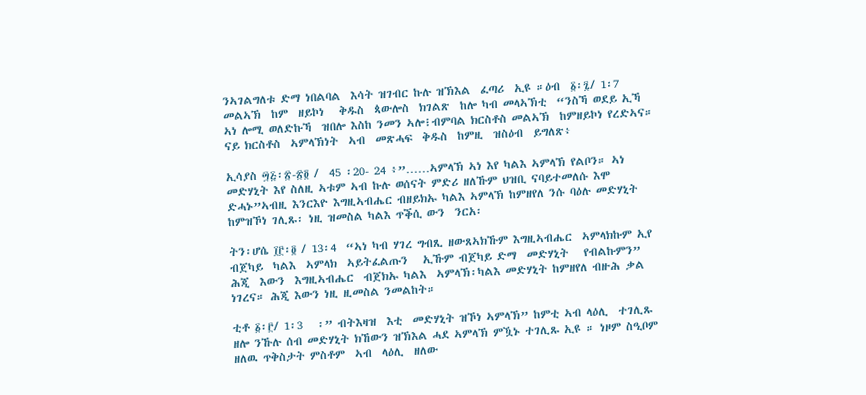ንኣገልግለቱ ድማ ነበልባል  እሳት ዝገብር ኩሉ ዝኽእል  ፈጣሪ  ኢዩ ።ዕብ  ፩፡፯/ 1፡7  መልኣኽ  ከም  ዘይኮነ   ቅዱስ  ጳውሎስ  ክገልጽ  ከሎ ካብ መላኣኽቲ  “ንስኻ ወደይ ኢኻ ኣነ ሎሚ ወለድኩኻ  ዝበሎ እስከ ንመን ኣሎ፧ብምባል ክርስቶስ መልኣኽ  ከምዘይኮነ የረድኣና። ናይ ክርስቶስ  ኣምላኽነት  ኣብ  መጽሓፍ  ቅዱስ  ከምዚ  ዝስዕብ  ይግለጽ፥

ኢሳያስ ፵፭፡፳-፳፬ /  45 ፡20- 24 ፥”……ኣምላኽ ኣነ እየ ካልእ ኣምላኽ የልቦን። ኣነ መድሃኒት እየ ስለዚ ኣቱም ኣብ ኩሉ ወሰናት ምድሪ ዘለኹም ህዝቢ ናባይተመለሱ እሞ ድሓኑ”ኣብዚ እንርእዮ እግዚኣብሔር ብዘይክኡ ካልእ ኣምላኽ ከምዘየለ ንሱ ባዕሉ መድሃኒት ከምዝኾነ ገሊጹ፡ ነዚ ዝመስል ካልእ ጥቕሲ ውን  ንርአ፡

ትን፡ሆሴ ፲፫፡፬ / 13፡4  “ኣነ ካብ ሃገረ ግብጺ ዘውጸኣክኹም እግዚኣብሔር  ኣምላክኩም ኢየ ብጀካይ  ካልእ  ኣምላክ  ኣይትፈልጡን   ኢኹም ብጀካይ ድማ  መድሃኒት   የብልኩምን”  ሕጂ  እውን  እግዚኣብሔር  ብጀክኡ ካልእ  ኣምላኽ፡ካልእ መድሃኒት ከምዘየለ ብዙሕ ቃል ነገረና። ሕጂ እውን ነዚ ዚመስል ንመልከት።

ቲቶ ፩፡፫/ 1፡3   ፡” ብትእዛዝ  እቲ  መድሃኒት ዝኾነ ኣምላኽ” ከምቲ ኣብ ላዕሊ  ተገሊጹ  ዘሎ ንኹሉ ሰብ መድሃኒት ክኸውን ዝኽእል ሓደ ኣምላኽ ምዃኑ ተገሊጹ ኢዩ ። ነዞም ስዒቦም ዘለዉ ጥቅስታት ምስቶም  ኣብ  ላዕሊ  ዘለው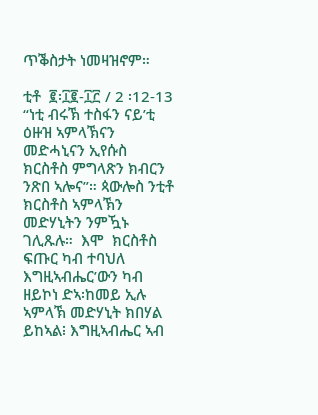ጥቕስታት ነመዛዝኖም።

ቲቶ  ፪፡፲፪-፲፫ / 2 ፡12-13 “ነቲ ብሩኽ ተስፋን ናይ’ቲ ዕዙዝ ኣምላኽናን  መድሓኒናን ኢየሱስ ክርስቶስ ምግላጽን ክብርን ንጽበ ኣሎና”። ጳውሎስ ንቲቶ ክርስቶስ ኣምላኽን መድሃኒትን ንምዃኑ ገሊጹሉ።  እሞ  ክርስቶስ  ፍጡር ካብ ተባህለ እግዚኣብሔር’ውን ካብ ዘይኮነ ድኣ፡ከመይ ኢሉ ኣምላኽ መድሃኒት ክበሃል ይከኣል፧ እግዚኣብሔር ኣብ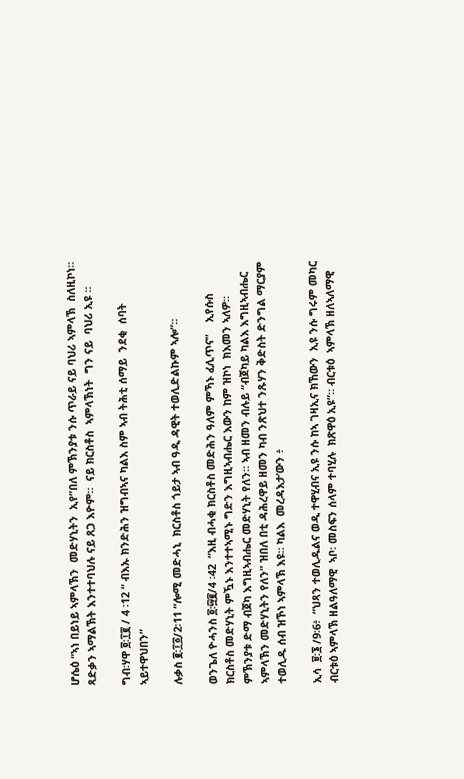ሆሴዕ “ኣነ በይነይ ኣምላኽን  መድሃኒትን  ኢየ”በለ ምኽንያቱ ንሱ ጥራይ ናይ ባህሪ ኣምላኽ  ስለዚኮነ። ጻድቃን ኣማልኽት እንተተባህሉ ናይ ጸጋ እዮም።  ናይ ክርስቶስ  ኣምላኽነት  ግን ናይ  ባህሪ ኢዩ ።

ግብ፡ሃዋ ፬፡፲፪ / 4 ፡12 “ ብእኡ ክንድሕን ዝግብኣና ካልእ ስም ኣብ ትሕቲ ሰማይ  ንደቂ  ሰባት ኣይተዋህበን”

ሉቃስ ፪፡፲፩/2፡11 “ሎሚ መድሓኒ  ክርስቶስ ጎይታ ኣብ ዓዲ ዳዊት ተወሊድልኩም ኣሎ”፡፡

ወንጌለ ዮሓንስ ፬፡፵፪/4 ፡42  “እዚ ብሓቂ ክርስቶስ መድሕን ዓለም ምኻኑ ፈሊጥና”    ኢየሱስ  ክርስቶስ መድሃኒት ምዃኑ እንተተኣሚኑ ግድን እግዚኣብሔር እውን ከም ዝኮነ  ክእመን ኣለዎ። ምኽንያቱ ድማ ብጀካ እግዚኣብሔር መድሃኒት የለን። ኣብ ዘመን ብሉይ “ብጀካይ ካልእ እግዚኣብሔር ኣምላኽን መድሃኒትን የለን” ዝበለ በቲ ዳሕረዋይ ዘመን ካብ ንጽህተ ንጹሃን ቅድስት ድንግል ማርያም ተወሊዱ ሰብ ዝኾነ ኣምላኽ እዩ። ካልእ  መረዳእታ’ውን ፥

ኢሳ  ፱፡፮ /9፡6፥  “ህጻን ተወሊዱልና ወዲ ተዋሂብና ኢዩ ንሱ ከኣ ገዛኢና ክኸውን  ኢዩ ንሱ ግሩም መካር ብርቱዕ ኣምላኽ ዘልዓለማዊ  ኣቦ፡ መስፍን ሰላም ተባሂሉ  ክጽዋዕ ኢዩ”። ብርቱዕ  ኣምላኽ ዘለኣለማዊ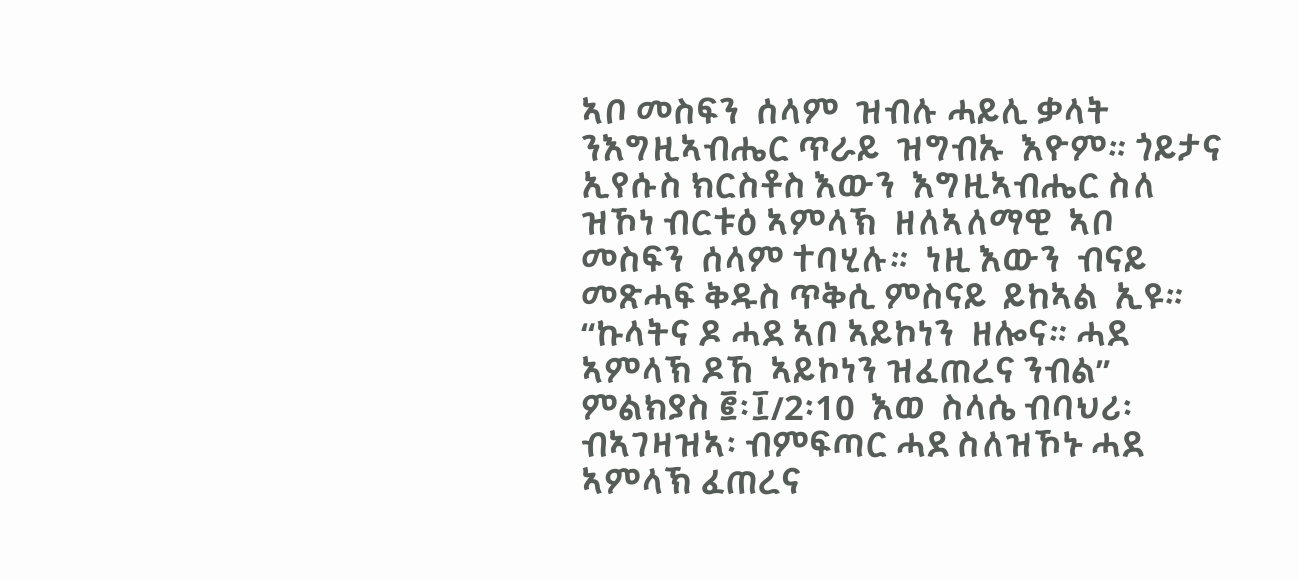ኣቦ መስፍን  ሰላም  ዝብሉ ሓይሊ ቃላት  ንእግዚኣብሔር ጥራይ  ዝግብኡ  እዮም። ጎይታና ኢየሱስ ክርስቶስ እውን  እግዚኣብሔር ስለ ዝኾነ ብርቱዕ ኣምላኽ  ዘለኣለማዊ  ኣቦ  መስፍን  ሰላም ተባሂሉ።  ነዚ እውን  ብናይ መጽሓፍ ቅዱስ ጥቅሲ ምስናይ  ይከኣል  ኢዩ። “ኩላትና ዶ ሓደ ኣቦ ኣይኮነን  ዘሎና። ሓደ  ኣምላኽ ዶኸ  ኣይኮነን ዝፈጠረና ንብል” ምልክያስ ፪፡፲/2፡10  እወ  ስላሴ ብባህሪ፡ ብኣገዛዝኣ፡ ብምፍጣር ሓደ ስለዝኾኑ ሓደ ኣምላኽ ፈጠረና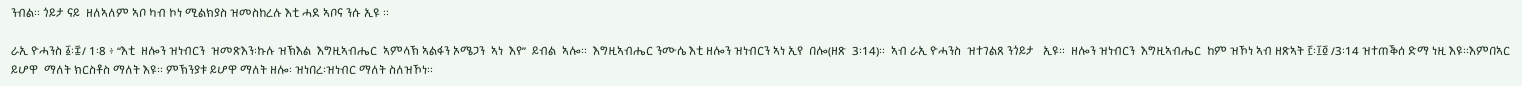ንብል። ጎይታ ናይ  ዘለኣለም ኣቦ ካብ ኮነ ሚልክያስ ዝመስከረሉ እቲ ሓደ ኣቦና ንሱ ኢዩ ።

ራኢ ዮሓንስ ፩፡፰/ 1፡8 ፥ “እቲ  ዘሎን ዝነብርን  ዝመጽእን፡ኩሉ ዝኽእል  እግዚኣብሔር  ኣምላኽ ኣልፋን ኦሜጋን  ኣነ  እየ”  ይብል  ኣሎ።  እግዚኣብሔር ንሙሴ እቲ ዘሎን ዝነብርን ኣነ ኢየ  በሎ(ዘጽ  3፡14)።  ኣብ ራኢ ዮሓንስ  ዝተገልጸ ንጎይታ   ኢዩ።  ዘሎን ዝነብርን  እግዚኣብሔር  ከም ዝኾነ ኣብ ዘጽኣት ፫፡፲፬ /3፡14 ዝተጠቕሰ ድማ ነዚ እዩ።እምበኣር ይሆዋ  ማለት ክርስቶስ ማለት እዩ። ምኽንያቱ ይሆዋ ማለት ዘሎ፡ ዝነበረ፡ዝነብር ማለት ስለዝኾነ።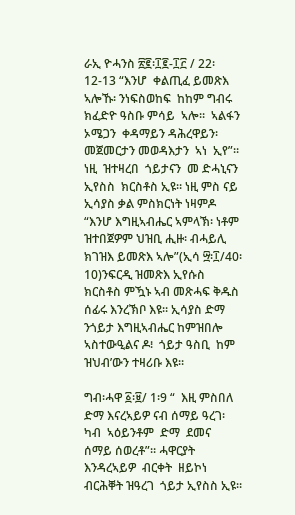ራኢ ዮሓንስ ፳፪፡፲፪-፲፫ / 22፡12-13 “እንሆ  ቀልጢፈ ይመጽእ  ኣሎኹ፡ ንነፍስወከፍ  ከከም ግብሩ ክፈድዮ ዓስቡ ምሳይ  ኣሎ።  ኣልፋን  ኦሜጋን  ቀዳማይን ዳሕረዋይን፡መጀመርታን መወዳእታን  ኣነ  ኢየ”። ነዚ  ዝተዛረበ  ጎይታናን  መ ድሓኒናን  ኢየስስ  ክርስቶስ ኢዩ። ነዚ ምስ ናይ ኢሳያስ ቃል ምስክርነት ነዛምዶ “እንሆ እግዚኣብሔር ኣምላኽ፡ ነቶም ዝተበጀዎም ህዝቢ ሒዙ፡ ብሓይሊ ክገዝእ ይመጽእ ኣሎ”(ኢሳ ፵፡፲/40፡10)ንፍርዲ ዝመጽእ ኢየሱስ  ክርስቶስ ምዃኑ ኣብ መጽሓፍ ቅዱስ ሰፊሩ እንረኽቦ እዩ። ኢሳያስ ድማ ንጎይታ እግዚኣብሔር ከምዝበሎ ኣስተውዒልና ዶ፧  ጎይታ ዓስቢ  ከም ዝህብ’ውን ተዛሪቡ እዩ።

ግብ፡ሓዋ ፩፡፱/ 1፡9 “  እዚ ምስበለ  ድማ እናረኣይዎ ናብ ሰማይ ዓረገ፡ ካብ  ኣዕይንቶም  ድማ  ደመና  ሰማይ ሰወረቶ”። ሓዋርያት እንዳረኣይዎ  ብርቀት  ዘይኮነ ብርሕቐት ዝዓረገ  ጎይታ ኢየስስ ኢዩ።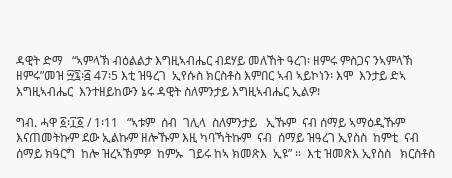ዳዊት ድማ   “ኣምላኽ ብዕልልታ እግዚኣብሔር ብደሃይ መለኸት ዓረገ፡ ዘምሩ ምስጋና ንኣምላኽ ዘምሩ”መዝ ፵፯፡፭ 47፡5 እቲ ዝዓረገ  ኢየሱስ ክርስቶስ እምበር ኣብ ኣይኮነን፡ እሞ  እንታይ ድኣ እግዚኣብሔር  እንተዘይከውን ኔሩ ዳዊት ስለምንታይ እግዚኣብሔር ኢልዎ፧

ግብ. ሓዋ ፩፡፲፩ / 1፡11   “ኣቱም  ሰብ  ገሊላ  ስለምንታይ   ኢኹም  ናብ ሰማይ ኣማዕዲኹም  እናጠመትኩም ደው ኢልኩም ዘሎኹም እዚ ካባኻትኩም  ናብ  ሰማይ ዝዓረገ ኢየስስ  ከምቲ  ናብ   ሰማይ ክዓርግ  ከሎ ዝረኣኽምዎ  ከምኡ  ገይሩ ከኣ ክመጽእ  ኢዩ” ።  እቲ ዝመጽእ ኢየስስ   ክርስቶስ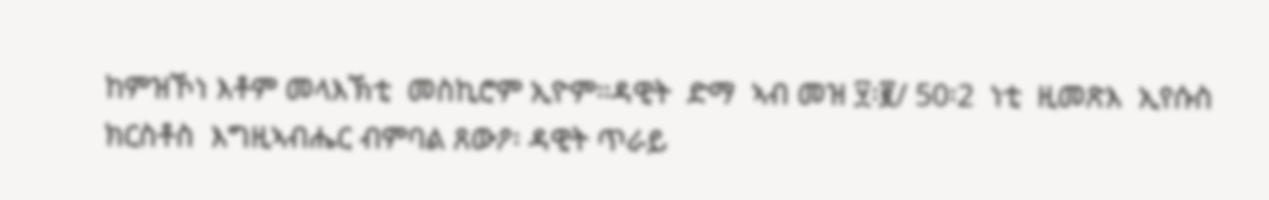ከምዝኾነ እቶም መላእኽቲ  መስኪሮም ኢዮም።ዳዊት  ድማ  ኣብ መዝ ፶፡፪/ 50፡2  ነቲ  ዚመጽእ  ኢየሱስ ክርስቶስ  እግዚኣብሔር ብምባል ጸውዖ፡ ዳዊት ጥራይ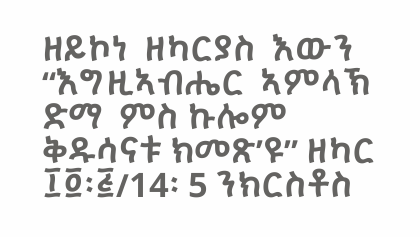ዘይኮነ  ዘካርያስ  እውን “እግዚኣብሔር  ኣምላኽ ድማ  ምስ ኩሎም ቅዱሳናቱ ክመጽ’ዩ” ዘካር ፲፬፡፭/14፡ 5 ንክርስቶስ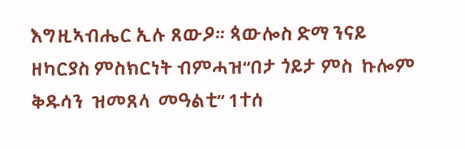እግዚኣብሔር ኢሉ ጸውዖ። ጳውሎስ ድማ ንናይ ዘካርያስ ምስክርነት ብምሓዝ“በታ ጎይታ ምስ  ኩሎም ቅዱሳን  ዝመጸላ  መዓልቲ” 1ተሰ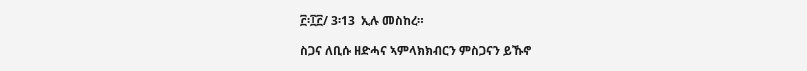፫፡፲፫/ 3፡13  ኢሉ መስከረ።

ስጋና ለቢሱ ዘድሓና ኣምላክክብርን ምስጋናን ይኹኖ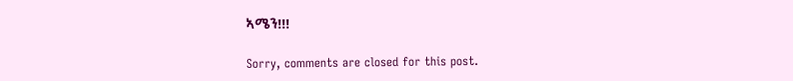ኣሜን!!!

Sorry, comments are closed for this post.